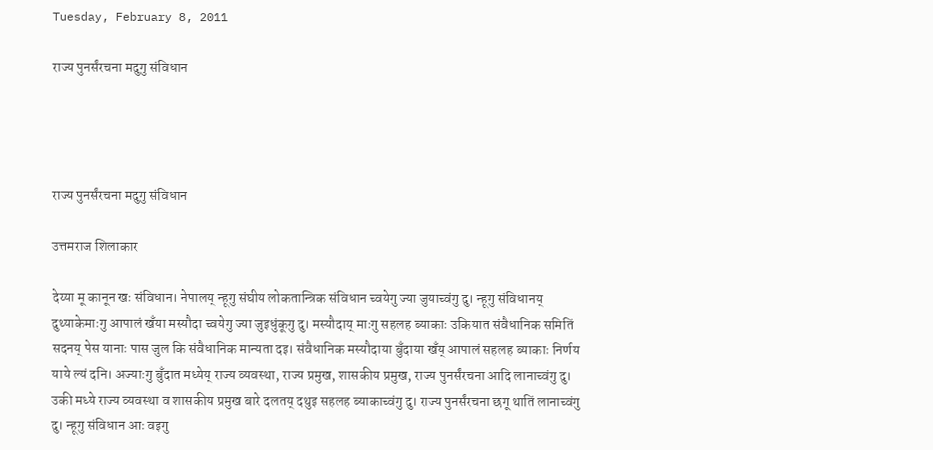Tuesday, February 8, 2011

राज्य पुनर्संरचना मदुगु संविधान




राज्य पुनर्संरचना मदुगु संविधान

उत्तमराज शिलाकार

देय्या मू कानून खः संविधान। नेपालय् न्हूगु संघीय लोकतान्त्रिक संविधान च्वयेगु ज्या जुयाच्वंगु दु। न्हूगु संविधानय् दुथ्याकेमाःगु आपालं खँया मस्यौदा च्वयेगु ज्या जुइधुंकूगु दु। मस्यौदाय् माःगु सहलह ब्याकाः उकियात संवैधानिक समितिं सदनय् पेस यानाः पास जुल कि संवैधानिक मान्यता दइ। संवैधानिक मस्यौदाया बुँदाया खँय् आपालं सहलह ब्याकाः निर्णय याये ल्यं दनि। अज्याःगु बुँदात मध्येय् राज्य व्यवस्था, राज्य प्रमुख, शासकीय प्रमुख, राज्य पुनर्संरचना आदि लानाच्वंगु दु। उकी मध्ये राज्य व्यवस्था व शासकीय प्रमुख बारे दलतय् दथुइ सहलह ब्याकाच्वंगु दु। राज्य पुनर्संरचना छगू थातिं लानाच्वंगु दु। न्हूगु संविधान आः वइगु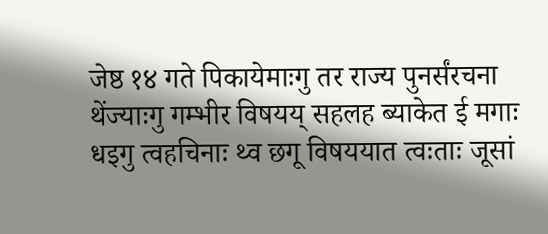जेष्ठ १४ गते पिकायेमाःगु तर राज्य पुनर्संरचना थेंज्याःगु गम्भीर विषयय् सहलह ब्याकेत ई मगाः धइगु त्वहचिनाः थ्व छगू विषययात त्वःताः जूसां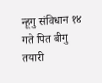न्हूगु संविधान १४ गते पित बीगु तयारी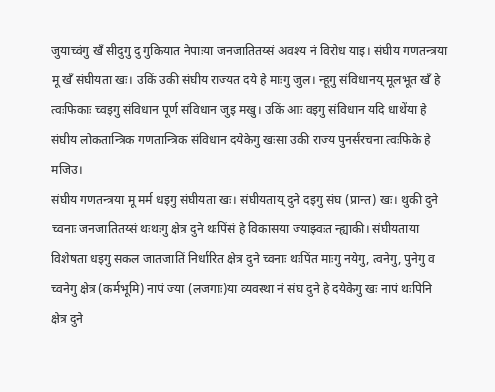जुयाच्वंगु खँ सीदुगु दु गुकियात नेपाःया जनजातितय्सं अवश्य नं विरोध याइ। संघीय गणतन्त्रया मू खँ संघीयता खः। उकिं उकी संघीय राज्यत दये हे माःगु जुल। न्हूगु संविधानय् मूलभूत खँ हे त्वःफिकाः च्वइगु संविधान पूर्ण संविधान जुइ मखु। उकिं आः वइगु संविधान यदि धाथेंया हे संघीय लोकतान्त्रिक गणतान्त्रिक संविधान दयेकेगु खःसा उकी राज्य पुनर्संरचना त्वःफिके हे मजिउ।
संघीय गणतन्त्रया मू मर्म धइगु संघीयता खः। संघीयताय् दुने दइगु संघ (प्रान्त) खः। थुकी दुने च्वनाः जनजातितय्सं थःथःगु क्षेत्र दुने थःपिंसं हे विकासया ज्याझ्वःत न्ह्याकी। संघीयताया विशेषता धइगु सकल जातजातिं निर्धारित क्षेत्र दुने च्वनाः थःपिंत माःगु नयेगु, त्वनेगु, पुनेगु व च्वनेगु क्षेत्र (कर्मभूमि) नापं ज्या (लजगाः)या व्यवस्था नं संघ दुने हे दयेकेगु खः नापं थःपिनि क्षेत्र दुने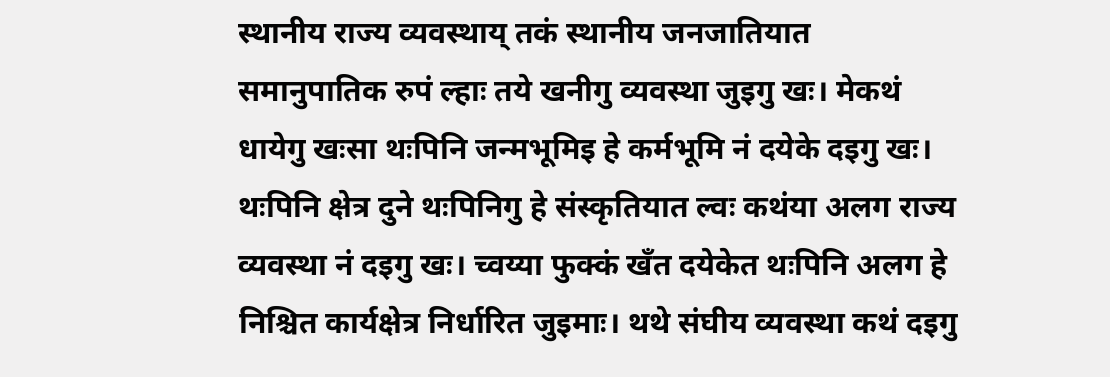स्थानीय राज्य व्यवस्थाय् तकं स्थानीय जनजातियात समानुपातिक रुपं ल्हाः तये खनीगु व्यवस्था जुइगु खः। मेकथं धायेगु खःसा थःपिनि जन्मभूमिइ हे कर्मभूमि नं दयेके दइगु खः। थःपिनि क्षेत्र दुने थःपिनिगु हे संस्कृतियात ल्वः कथंया अलग राज्य व्यवस्था नं दइगु खः। च्वय्या फुक्कं खँत दयेकेत थःपिनि अलग हे निश्चित कार्यक्षेत्र निर्धारित जुइमाः। थथे संघीय व्यवस्था कथं दइगु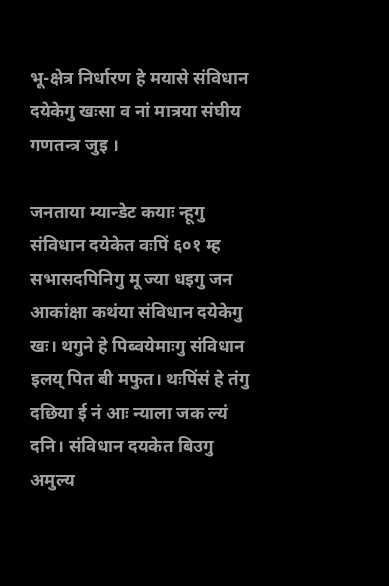भू-क्षेत्र निर्धारण हे मयासे संविधान दयेकेगु खःसा व नां मात्रया संघीय गणतन्त्र जुइ ।

जनताया म्यान्डेट कयाः न्हूगु संविधान दयेकेत वःपिं ६०१ म्ह सभासदपिनिगु मू ज्या धइगु जन आकांक्षा कथंया संविधान दयेकेगु खः। थगुने हे पिब्वयेमाःगु संविधान इलय् पित बी मफुत। थःपिंसं हे तंगु दछिया ई नं आः न्याला जक ल्यं दनि। संविधान दयकेत बिउगु अमुल्य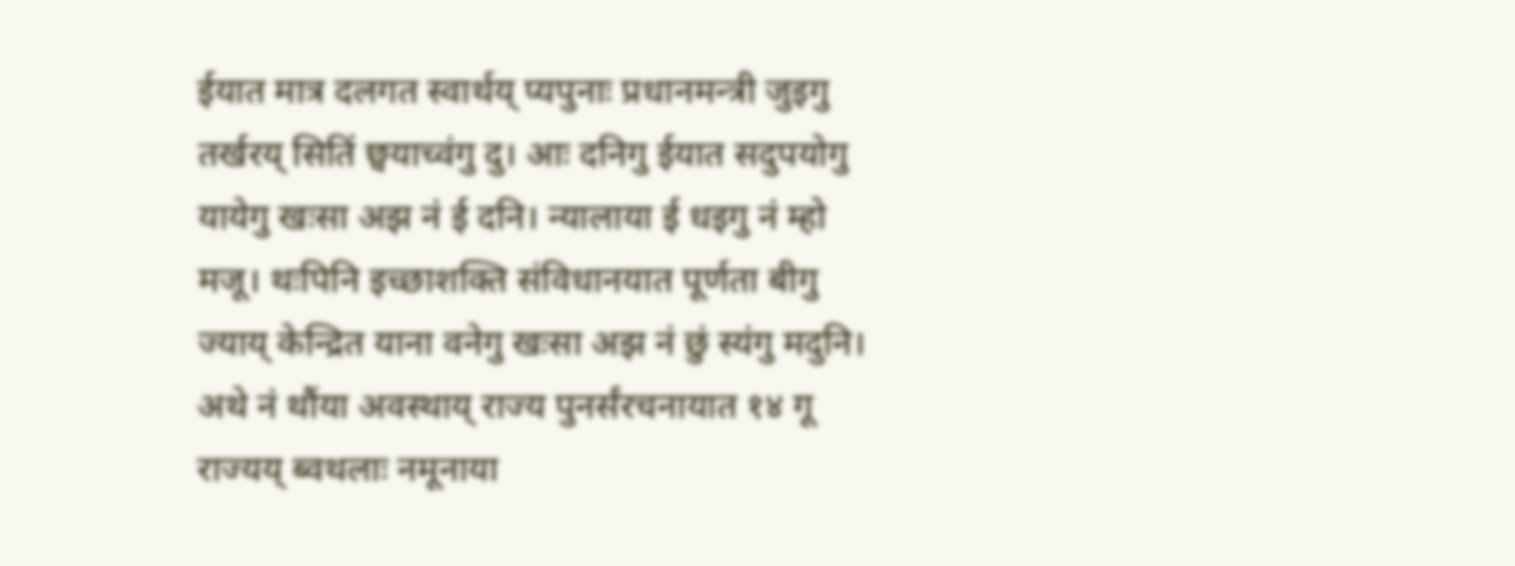ईयात मात्र दलगत स्वार्थय् प्यपुनाः प्रधानमन्त्री जुइगु तर्खरय् सितिं छ्वयाच्वंगु दु। आः दनिगु ईयात सदुपयोगु यायेगु खःसा अझ नं ई दनि। न्यालाया ई धइगु नं म्हो मजू। थःपिनि इच्छाशक्ति संविधानयात पूर्णता बीगु ज्याय् केन्द्रित याना वनेगु खःसा अझ नं छुं स्यंगु मदुनि। अथे नं थौंया अवस्थाय् राज्य पुनर्संरचनायात १४ गू राज्यय् ब्वथलाः नमूनाया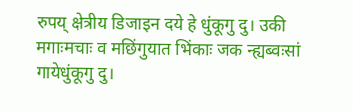रुपय् क्षेत्रीय डिजाइन दये हे धुंकूगु दु। उकी मगाःमचाः व मछिंगुयात भिंकाः जक न्ह्यब्वःसां गायेधुंकूगु दु।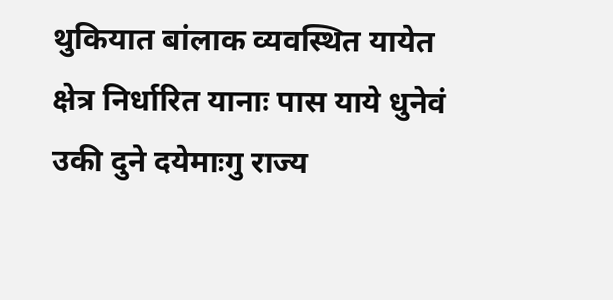थुकियात बांलाक व्यवस्थित यायेत क्षेत्र निर्धारित यानाः पास याये धुनेवं उकी दुने दयेमाःगु राज्य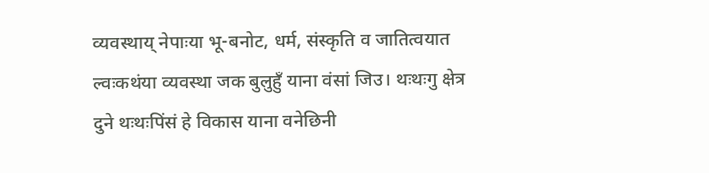व्यवस्थाय् नेपाःया भू-बनोट, धर्म, संस्कृति व जातित्वयात ल्वःकथंया व्यवस्था जक बुलुहुँ याना वंसां जिउ। थःथःगु क्षेत्र दुने थःथःपिंसं हे विकास याना वनेछिनी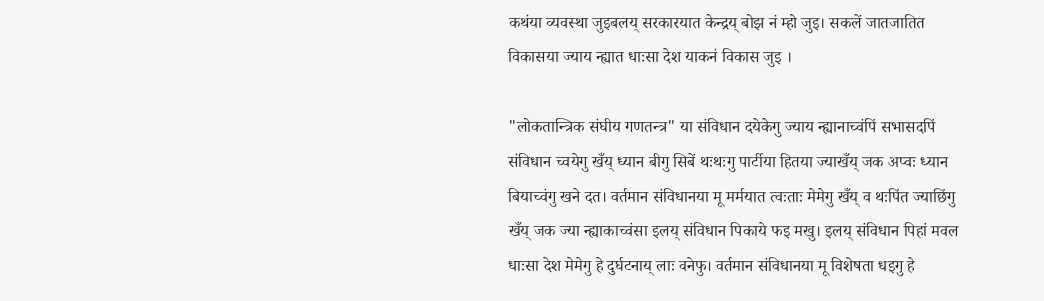कथंया व्यवस्था जुइबलय् सरकारयात केन्द्रय् बोझ नं म्हो जुइ। सकलें जातजातित विकासया ज्याय न्ह्यात धाःसा देश याकनं विकास जुइ ।

"लोकतान्त्रिक संघीय गणतन्त्र" या संविधान दयेकेगु ज्याय न्ह्यानाच्वंपिं सभासदपिं संविधान च्वयेगु खँय् ध्यान बीगु सिबें थःथःगु पार्टीया हितया ज्याखँय् जक अप्वः ध्यान बियाच्वंगु खने दत। वर्तमान संविधानया मू मर्मयात त्वःताः मेमेगु खँय् व थःपिंत ज्याछिंगु खँय् जक ज्या न्ह्याकाच्वंसा इलय् संविधान पिकाये फइ मखु। इलय् संविधान पिहां मवल धाःसा देश मेमेगु हे दुर्घटनाय् लाः वनेफु। वर्तमान संविधानया मू विशेषता धइगु हे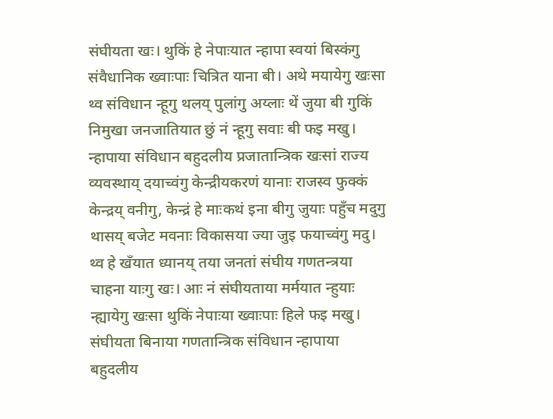संघीयता खः। थुकिं हे नेपाःयात न्हापा स्वयां बिस्कंगु संवैधानिक ख्वाःपाः चित्रित याना बी। अथे मयायेगु खःसा थ्व संविधान न्हूगु थलय् पुलांगु अय्लाः थें जुया बी गुकिं निमुखा जनजातियात छुं नं न्हूगु सवाः बी फइ मखु। न्हापाया संविधान बहुदलीय प्रजातान्त्रिक खःसां राज्य व्यवस्थाय् दयाच्वंगु केन्द्रीयकरणं यानाः राजस्व फुक्कं केन्द्रय् वनीगु, केन्द्रं हे माःकथं इना बीगु जुयाः पहुँच मदुगु थासय् बजेट मवनाः विकासया ज्या जुइ फयाच्वंगु मदु। थ्व हे खँयात ध्यानय् तया जनतां संघीय गणतन्त्रया चाहना याःगु खः। आः नं संघीयताया मर्मयात न्हुयाः न्ह्यायेगु खःसा थुकिं नेपाःया ख्वाःपाः हिले फइ मखु। संघीयता बिनाया गणतान्त्रिक संविधान न्हापाया बहुदलीय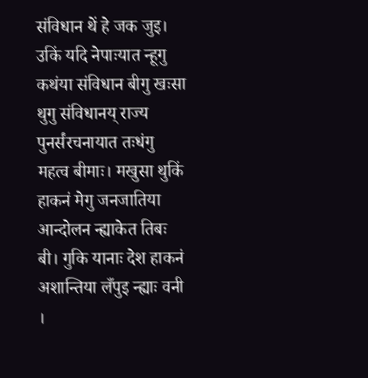संविधान थें हे जक जुइ। उकिं यदि नेपाःयात न्हूगु कथंया संविधान बीगु खःसा थुगु संविधानय् राज्य पुनर्संरचनायात तःधंगु महत्व बीमाः। मखुसा थुकिं हाकनं मेगु जनजातिया आन्दोलन न्ह्याकेत तिबः बी। गुकि यानाः देश हाकनं अशान्तिया लँपुइ न्ह्याः वनी ।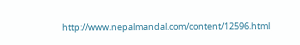http://www.nepalmandal.com/content/12596.html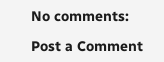No comments:

Post a Comment